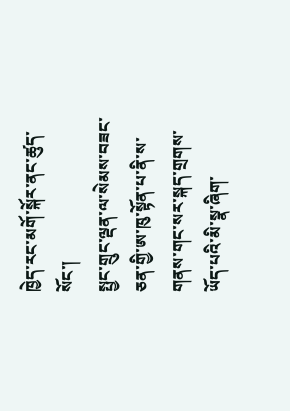ཁྱེད་རང་མགོ་སྐོར་ནང་ཚུད་སོང་།
སྤྱང་གྲུང་ལྡན་ལ་སེམས་བཟང་ཅན་གྱི་ཨ་ཁུ་སྟོན་པ་ནི་ས་གནས་གང་སར་སྐད་གྲགས་ཡོད་པའི་མི་སྣ་ཞིག་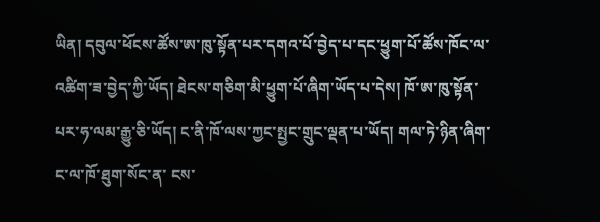ཡིན། དབུལ་ཕོངས་ཚོས་ཨ་ཁུ་སྟོན་པར་དགའ་པོ་བྱེད་པ་དང་ཕྱུག་པོ་ཚོས་ཁོང་ལ་འཚིག་ཟ་བྱེད་ཀྱི་ཡོད། ཐེངས་གཅིག་མི་ཕྱུག་པོ་ཞིག་ཡོད་པ་དེས། ཁོ་ཨ་ཁུ་སྟོན་པར་ཧ་ལམ་རྒྱུ་ཅི་ཡོད། ང་ནི་ཁོ་ལས་ཀྱང་སྤྱང་གྲུང་ལྡན་པ་ཡོད། གལ་ཏེ་ཉིན་ཞིག་ང་ལ་ཁོ་ཐུག་སོང་ན་ ངས་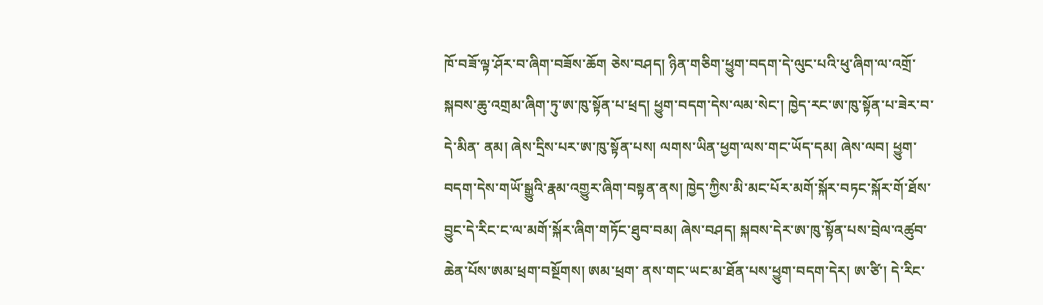ཁོ་བཟོ་ལྟ་ཤོར་བ་ཞིག་བཟོས་ཆོག ཅེས་བཤད། ཉིན་གཅིག་ཕྱུག་བདག་དེ་ལུང་པའི་ཕུ་ཞིག་ལ་འགྲོ་སྐབས་ཆུ་འགྲམ་ཞིག་ཏུ་ཨ་ཁུ་སྟོན་པ་ཕྲད། ཕྱུག་བདག་དེས་ལམ་སེང་། ཁྱེད་རང་ཨ་ཁུ་སྟོན་པ་ཟེར་བ་དེ་མིན་ ནམ། ཞེས་དྲིས་པར་ཨ་ཁུ་སྟོན་པས། ལགས་ཡིན་ཕྱག་ལས་གང་ཡོད་དམ། ཞེས་ལབ། ཕྱུག་བདག་དེས་གཡོ་སྒྱུའི་རྣམ་འགྱུར་ཞིག་བསྟན་ནས། ཁྱེད་ཀྱིས་མི་མང་པོར་མགོ་སྐོར་བཏང་སྐོར་གོ་ཐོས་བྱུང་དེ་རིང་ང་ལ་མགོ་སྐོར་ཞིག་གཏོང་ཐུབ་བམ། ཞེས་བཤད། སྐབས་དེར་ཨ་ཁུ་སྟོན་པས་བྲེལ་འཚུབ་ཆེན་པོས་ཨམ་ཕྲག་བསྔོགས། ཨམ་ཕྲག་ ནས་གང་ཡང་མ་ཐོན་པས་ཕྱུག་བདག་དེར། ཨ་ཙི་། དེ་རིང་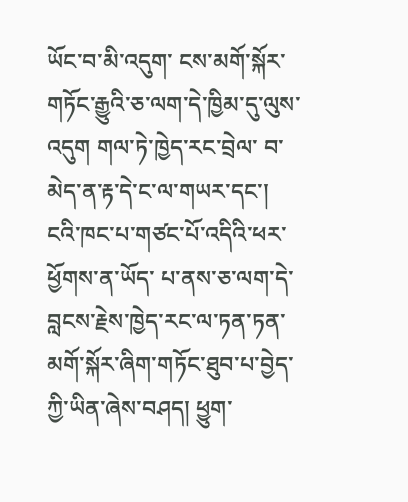ཡོང་བ་མི་འདུག་ ངས་མགོ་སྐོར་གཏོང་རྒྱུའི་ཅ་ལག་དེ་ཁྱིམ་དུ་ལུས་འདུག གལ་ཏེ་ཁྱེད་རང་བྲེལ་ བ་མེད་ན་རྟ་དེ་ང་ལ་གཡར་དང་། ངའི་ཁང་པ་གཙང་པོ་འདིའི་ཕར་ཕྱོགས་ན་ཡོད་ པ་ནས་ཅ་ལག་དེ་བླངས་རྗེས་ཁྱེད་རང་ལ་ཏན་ཏན་མགོ་སྐོར་ཞིག་གཏོང་ཐུབ་པ་བྱེད་ཀྱི་ཡིན་ཞེས་བཤད། ཕྱུག་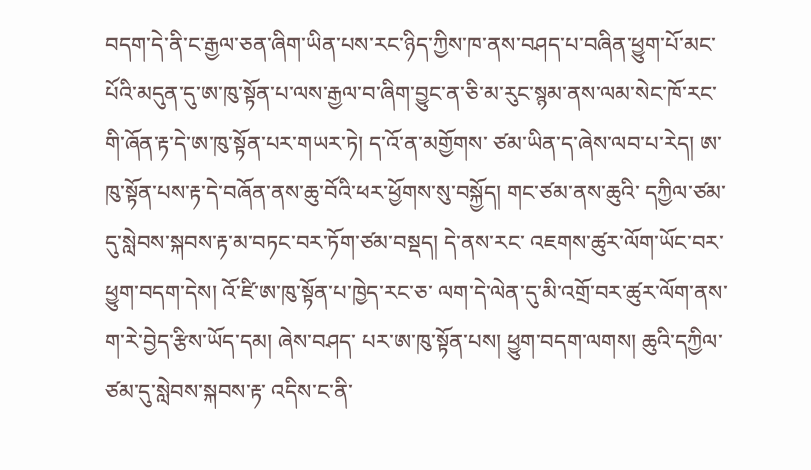བདག་དེ་ནི་ང་རྒྱལ་ཅན་ཞིག་ཡིན་པས་རང་ཉིད་ཀྱིས་ཁ་ནས་བཤད་པ་བཞིན་ཕྱུག་པོ་མང་པོའི་མདུན་དུ་ཨ་ཁུ་སྟོན་པ་ལས་རྒྱལ་བ་ཞིག་བྱུང་ན་ཅི་མ་རུང་སྙམ་ནས་ལམ་སེང་ཁོ་རང་གི་ཞོན་རྟ་དེ་ཨ་ཁུ་སྟོན་པར་གཡར་ཏེ། ད་འོ་ན་མགྱོགས་ ཙམ་ཡིན་ད་ཞེས་ལབ་པ་རེད། ཨ་ཁུ་སྟོན་པས་རྟ་དེ་བཞོན་ནས་ཆུ་བོའི་ཕར་ཕྱོགས་སུ་བསྐྱོད། གང་ཙམ་ནས་ཆུའི་ དཀྱིལ་ཙམ་དུ་སླེབས་སྐབས་རྟ་མ་བཏང་བར་ཏོག་ཙམ་བསྡད། དེ་ནས་རང་ འཇགས་ཚུར་ལོག་ཡོང་བར་ཕྱུག་བདག་དེས། འོ་ཛི་ཨ་ཁུ་སྟོན་པ་ཁྱེད་རང་ཅ་ ལག་དེ་ལེན་དུ་མི་འགྲོ་བར་ཚུར་ལོག་ནས་ག་རེ་བྱེད་རྩིས་ཡོད་དམ། ཞེས་བཤད་ པར་ཨ་ཁུ་སྟོན་པས། ཕྱུག་བདག་ལགས། ཆུའི་དཀྱིལ་ཙམ་དུ་སླེབས་སྐབས་རྟ་ འདིས་ང་ནི་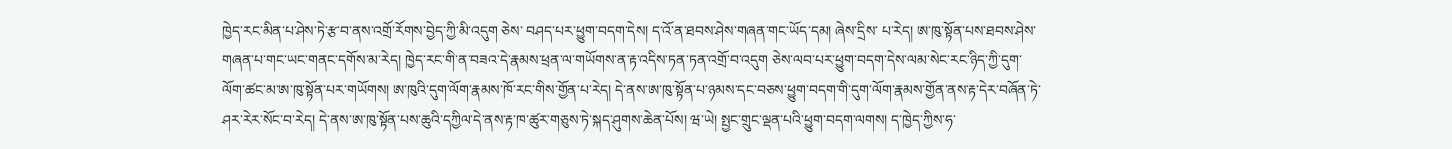ཁྱེད་རང་མིན་པ་ཤེས་ཏེ་རྩ་བ་ནས་འགྲོ་རོགས་བྱེད་ཀྱི་མི་འདུག ཅེས་ བཤད་པར་ཕྱུག་བདག་དེས། ད་འོ་ན་ཐབས་ཤེས་གཞན་གང་ཡོད་དམ། ཞེས་དྲིས་ པ་རེད། ཨ་ཁུ་སྟོན་པས་ཐབས་ཤེས་གཞན་པ་གང་ཡང་གནང་དགོས་མ་རེད། ཁྱེད་རང་གི་ན་བཟའ་དེ་རྣམས་ཕྲན་ལ་གཡོགས་ན་རྟ་འདིས་ཏན་ཏན་འགྲོ་བ་འདུག ཅེས་ལབ་པར་ཕྱུག་བདག་དེས་ལམ་སེང་རང་ཉིད་ཀྱི་དུག་ལོག་ཚང་མ་ཨ་ཁུ་སྟོན་པར་གཡོགས། ཨ་ཁུའི་དུག་ལོག་རྣམས་ཁོ་རང་གིས་གྱོན་པ་རེད། དེ་ནས་ཨ་ཁུ་སྟོན་པ་ཉམས་དང་བཅས་ཕྱུག་བདག་གི་དུག་ལོག་རྣམས་གྱོན་ནས་རྟ་དེར་བཞོན་ཏེ་ཤར་རེར་སོང་བ་རེད། དེ་ནས་ཨ་ཁུ་སྟོན་པས་ཆུའི་དཀྱིལ་དེ་ནས་རྟ་ཁ་ཚུར་གཅུས་ཏེ་སྐད་ཤུགས་ཆེན་པོས། ཝ་ཡེ། སྤྱང་གྲུང་ལྡན་པའི་ཕྱུག་བདག་ལགས། ད་ཁྱེད་ཀྱིས་ཧ་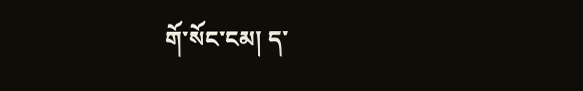གོ་སོང་ངམ། ད་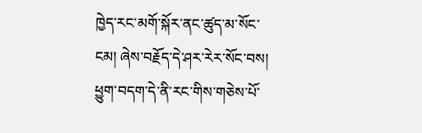ཁྱེད་རང་མགོ་སྐོར་ནང་ཚུད་མ་སོང་ངམ། ཞེས་བརྗོད་དེ་ཤར་རེར་སོང་བས། ཕྱུག་བདག་དེ་ནི་རང་གིས་གཅེས་པོ་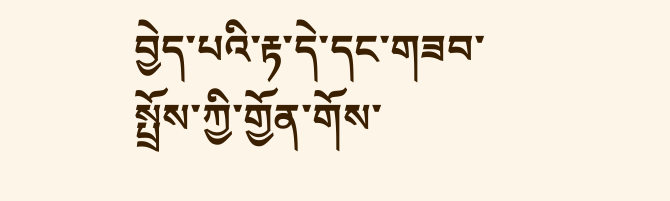བྱེད་པའི་རྟ་དེ་དང་གཟབ་སྤྲོས་ཀྱི་གྱོན་གོས་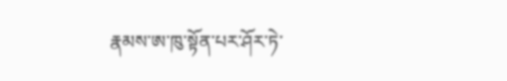རྣམས་ཨ་ཁུ་སྟོན་པར་ཤོར་ཏེ་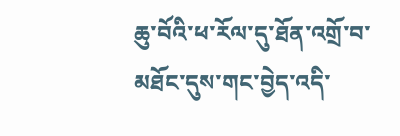ཆུ་བོའི་ཕ་རོལ་དུ་ཐོན་འགྲོ་བ་མཐོང་དུས་གང་བྱེད་འདི་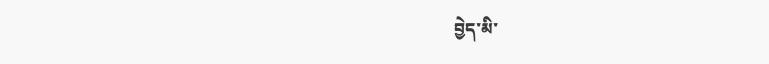བྱེད་མི་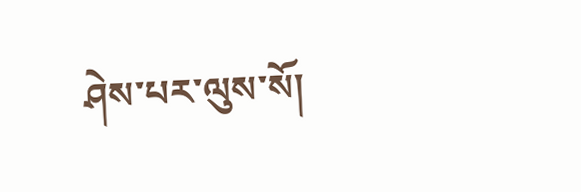ཤེས་པར་ལུས་སོ།